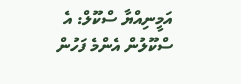އަމީނިއްޔާ ސްކޫލް: އެ ސްކޫލުން އެންމެ ފަހުން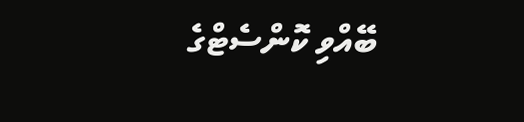ބޭއްވި ކޮންސެޓްގެ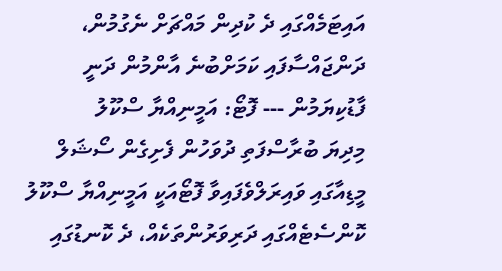އައިޓަމެއްގައި ދެ ކުދިން މައްޗަށް ނެގުމުން، ދަންޖައްސާފައި ކަމަށްބުނެ އާންމުން ދަނީ ފާޑުކިޔަމުން --- ފޮޓޯ: އަމީނިއްޔާ ސްކޫލު
މިދިޔަ ބުރާސްފަތި ދުވަހުން ފެށިގެން ސޯޝަލް މީޑިއާގައި ވައިރަލްވެފައިވާ ފޮޓޯއަކީ އަމީނިއްޔާ ސްކޫލު ކޮންސެޓެއްގައި ދަރިވަރުންތަކެއް، ދެ ކޮނޑުގައި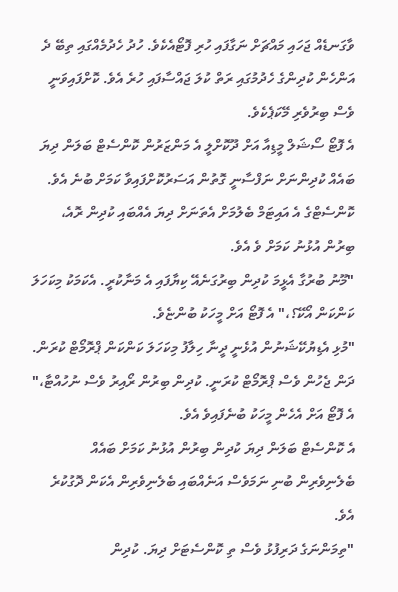ވާގަނޑެއް ޖަހައި މައްޗަށް ނަގާފައި ހުރި ފޮޓޯއެކެވެ. ހުދު ހެދުމެއްގައި ތިބޭ ދެ އަންހެން ކުދިންގެ ހެދުމުގައި ރަތް ކުލަ ޖައްސާފައި ހުރެ އެވެ. ކޮށްފައިވަނީ ވެސް ބިރުވެރި މޭކަޕެކެވެ.
އެ ފޮޓޯ ސޯޝަލް މީޑިއާ އަށް ދޫކޮށްލީ އެ މަންޒަރުން ކޮންސެޓް ބަލަން ދިޔަ ބައެއް ކުދިންނަށް ނަފްސާނީ ގޮތުން އަސަރުކޮށްފައިވާ ކަމަށް ބުނެ އެވެ. ކޮންސެޓްގެ އެ އައިޓަމް ބެލުމަށް އެތަނަށް ދިޔަ އެއްބައި ކުދިން ރޮއެ، ބިރުން އުޅުނު ކަމަށް ވެ އެވެ.
"މޫނު ބުރުގާ އެޅީމަ ކުދިން ބިރުގަނެއޭ ކިޔާފައި އެ މަނާކުރީ. އެކަމަކު މިކަހަލަ ކަންކަން އޯކޭ؟،" އެ ފޮޓޯ އަށް މީހަކު ބުންޏެވެ.
"މުޅި އެޑިޔުކޭޝަނުން އުޅެނީ ދީނާ ހިލާފު މިކަހަލަ ކަންކަން ޕްރޮމޯޓް ކުރަން. ދަން ޖެހުން ވެސް ޕްރޮމޯޓް ކުރަނީ. ކުދިން ބިރުން ރޯއިރު ވެސް ނުހުއްޓާ،" އެ ފޮޓޯ އަށް އެހެން މީހަކު ބުނެފައިވެ އެވެ.
އެ ކޮންސެޓް ބަލަން ދިޔަ ކުދިން ބިރުން އުޅުނު ކަމަށް ބައެއް ބެލެނިވެރިން ބުނި ނަމަވެސް އަނެއްބައި ބެލެނިވެރިން އެކަން ދޮގުކުރެ އެވެ.
"ތިމަންނަގެ ދަރިފުޅު ވެސް ތި ކޮންސެޓަށް ދިޔަ. ކުދިން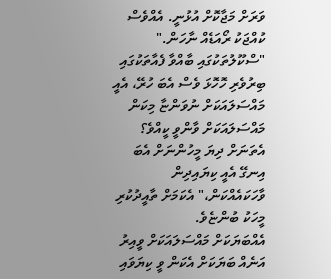ވަރަށް މަޖާކޮށް އުޅުނީ. އެއްވެސް ކުއްޖަކު ރޯއަޑެއް ނާހަން."
"ސްކޫލުތަކުގައި ބާއްވާ ފެއާތަކުގައި ބިރުވެރި ހޮހޮޅަ ވެސް އެބަ ހުރޭ، އެއީ މައްސަލައަކަށް ނުވަންޏާ މިކަން މައްސަލައަކަށް ވާންވީ ކީއްވެ؟ އެތަނަށް ދިޔަ މީހުންނަށް އެބަ އިނގޭ އެއީ ކިޔައިދިން ވާހަކައެއްކަން،" އެކަމަށް ތާއީދުކުރި މީހަކު ބުންޏެވެ.
އެއްބަޔަކަށް މައްސަލައަކަށް ވީއިރު އަނެއް ބަޔަކަށް އެކަން ވީ ކިޔަވައި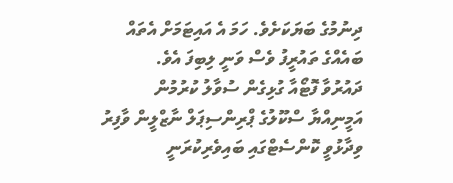ދިނުމުގެ ބަޔަކަށެވެ. ހަމަ އެ އައިޓަމަށް އެތައް ބައެއްގެ ތައުރީފު ވެސް ވަނީ ލިބިފަ އެވެ.
ދައުރުވާ ފޮޓޯއާ ގުޅިގެން ސުވާލު ކުރުމުން އަމީނިއްޔާ ސްކޫލުގެ ޕްރިންސިޕަލް ނާޒްލީން ވާފިރު ވިދާޅުވީ ކޮންސެޓްގައި ބައިވެރިކުރަނީ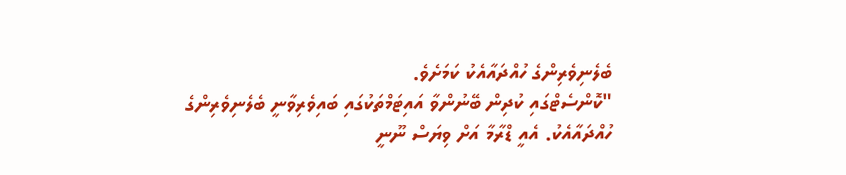ބެލެނިވެރިންގެ ހުއްދައާއެކު ކަމަށެވެ.
"ކޮންސެޓްގައި ކުދިން ބޭނުންވާ އައިޓަމްތަކުގައި ބައިވެރިވާނީ ބެލެނިވެރިންގެ ހުއްދައާއެކު. އެއީ ޑްރާމާ އަށް ވިޔަސް ނޫނީ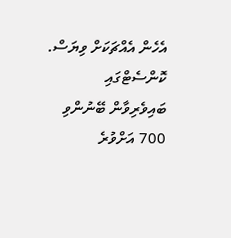އެހެން އެއްޗަކަށް ވިޔަސް. ކޮންސެޓްގައި ބައިވެރިވާން ބޭނުންވި 700 އަށްވުރެ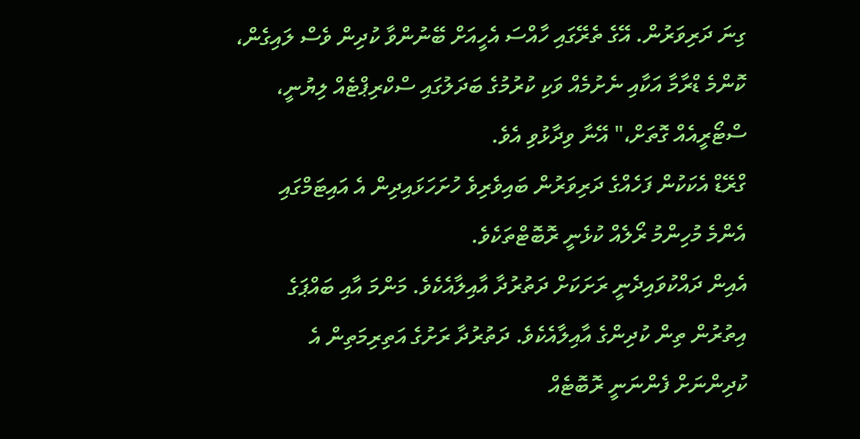ގިނަ ދަރިވަރުން. އޭގެ ތެރޭގައި ހާއްސަ އެހީއަށް ބޭނުންވާ ކުދިން ވެސް ލައިގެން، ކޮންމެ ޑްރާމާ އަކާއި ނެށުމެއް ވަކި ކުރުމުގެ ބަދަލުގައި ސްކްރިޕްޓެއް ލިޔުނީ، ސްޓޯރީއެއް ގޮތަށް،" އޭނާ ވިދާޅުވި އެވެ.
ގްރޭޑް އެކަކުން ފަހެއްގެ ދަރިވަރުން ބައިވެރިވެ ހުށަހަޅައިދިން އެ އައިޓަމްގައި އެންމެ މުހިންމު ރޯލެއް ކުޅެނީ ރޮބޮޓްތަކެވެ.
އެއިން ދައްކުވައިދެނީ ރަށަކަށް ދަތުރުދާ އާއިލާއެކެވެ. މަންމަ އާއި ބައްޕަގެ އިތުރުން ތިން ކުދިންގެ އާއިލާއެކެވެ. ދަތުރުދާ ރަށުގެ އަތިރިމަތިން އެ ކުދިންނަށް ފެންނަނީ ރޮބޮޓެއް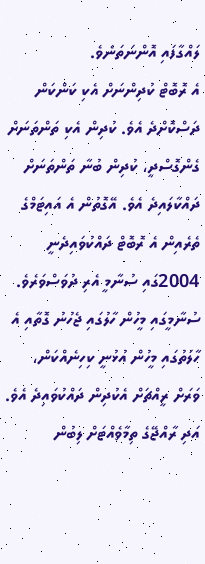ލައްގާފައި އޮންނަތަނެވެ.
އެ ރޮބޮޓް ކުދިންނަށް އެކި ކަންކަން ދަސްކޮށްދެ އެވެ. ކުދިން އެކި ތަންތަނަށް ގެންގޮސްދީ، ކުދިން ބުނާ ތަންތަނަށް ދައްކާލައިދެ އެވެ. އޭގޮތުން އެ އައިޓަމްގެ ތެރެއިން އެ ރޮބޮޓް ދައްކުވައިދެނީ 2004ގައި ސުނާމީ އެރި ދުވަސްވަރެވެ.
ސުނާމީގައި މީހުން ހާލުގައި ޖެހުނު ގޮތާއި އެ ހާލަތުގައި މީހުން އުޅުނީ ކިހިނެއްކަން، ވަރަށް ރީއްޗަށް އެކުދިން ދައްކުވައިދެ އެވެ. އަދި ރާއްޖޭގެ ތިމާވެއްޓަށް ލިބުން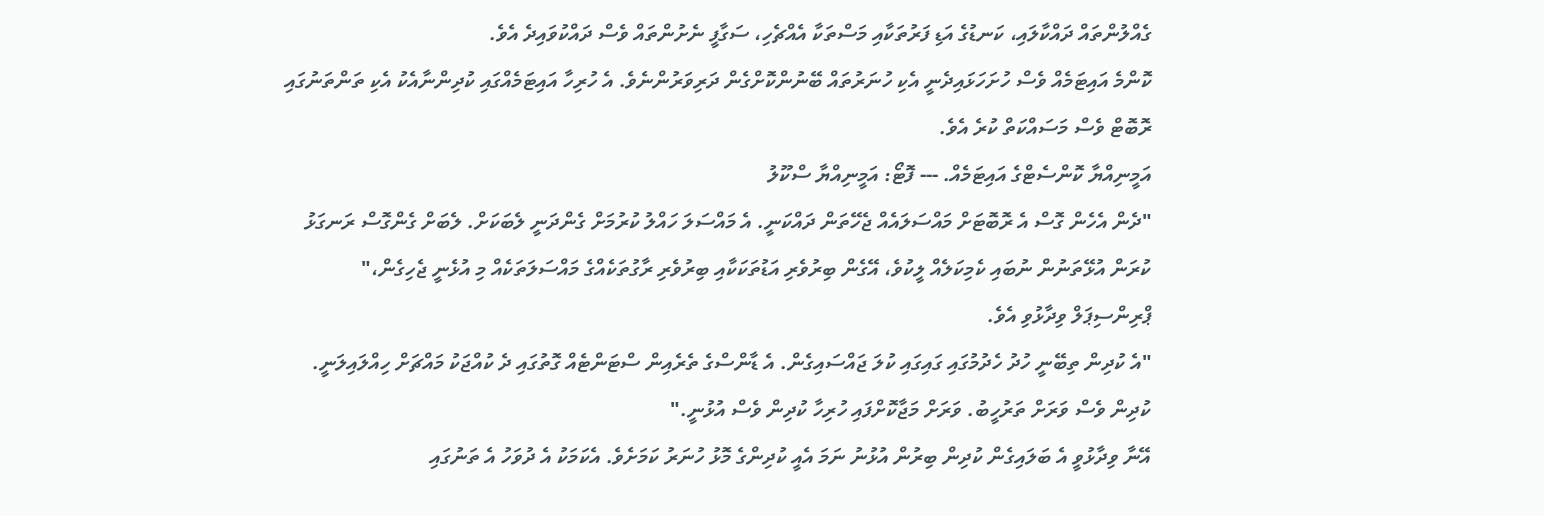ގެއްލުންތައް ދައްކާލައި، ކަނޑުގެ އަޑި ފަރުތަކާއި މަސްތަކާ އެއްޗެހި، ސަގާފީ ނެށުންތައް ވެސް ދައްކުވައިދެ އެވެ.
ކޮންމެ އައިޓަމެއް ވެސް ހުށަހަޅައިދެނީ އެކި ހުނަރުތައް ބޭނުންކޮށްގެން ދަރިވަރުންނެވެ. އެ ހުރިހާ އައިޓަމެއްގައި ކުދިންނާއެކު އެކި ތަންތަނުގައި ރޮބޮޓް ވެސް މަސައްކަތް ކުރެ އެވެ.
އަމީނިއްޔާ ކޮންސެޓްގެ އައިޓަމެއް. --- ފޮޓޯ: އަމީނިއްޔާ ސްކޫލު
"ދެން އެހެން ގޮސް އެ ރޮބޮޓަށް މައްސަލައެއް ޖެހޭތަން ދައްކަނީ. އެ މައްސަލަ ހައްލު ކުރުމަށް ގެންދަނީ ލެބަކަށް. ލެބަށް ގެންގޮސް ރަނގަޅު ކުރަން އުޅޭތަނުން ނުބައި ކެމިކަލެއް ލީކުވެ، އޭގެން ބިރުވެރި އަޑުތަކަކާއި ބިރުވެރި ރާގުތަކެއްގެ މައްސަލަތަކެއް މި އުޅެނީ ޖެހިގެން،" ޕްރިންސިޕަލް ވިދާޅުވި އެވެ.
"އެ ކުދިން ތިބޭނީ ހުދު ހެދުމުގައި ގައިގައި ކުލަ ޖައްސައިގެން. އެ ޑާންސްގެ ތެރެއިން ސްޓަންޓެއް ގޮތުގައި ދެ ކުއްޖަކު މައްޗަށް ހިއްލައިލަނީ. ކުދިން ވެސް ވަރަށް ތަރުހީބު. ވަރަށް މަޖާކޮށްފައި ހުރިހާ ކުދިން ވެސް އުޅުނީ."
އޭނާ ވިދާޅުވީ އެ ބަލައިގެން ކުދިން ބިރުން އުޅުނު ނަމަ އެއީ ކުދިންގެ މޮޅު ހުނަރު ކަމަށެވެ. އެކަމަކު އެ ދުވަހު އެ ތަނުގައި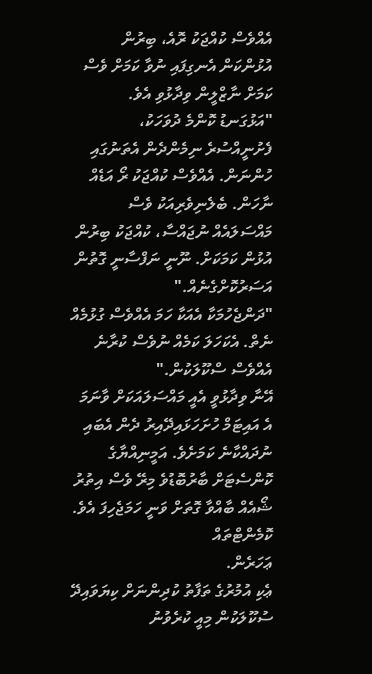އެއްވެސް ކުއްޖަކު ރޮއެ، ބިރުން އުޅުންކަން އެނގިފައި ނުވާ ކަމަށް ވެސް ކަމަށް ނާޒްލީން ވިދާޅުވި އެވެ.
"އަޅުގަނޑު ކޮންމެ ދުވަހަކު، ފެށުނީއްސުރެ ނިމެންދެން އެތަނުގައި ހުންނަން. އެއްވެސް ކުއްޖަކު ރޯ އަޑެއް ނާހަން. ބެލެނިވެރިއަކު ވެސް މައްސަލައެއް ނުޖައްސާ، ކުއްޖަކު ބިރުން އުޅުން ކަމަކަށް. ނޫނީ ނަފްސާނީ ގޮތުން އަސަރުކޮށްގެނެއް."
"ދަންޖެހުމަކާ އެއަކާ ހަމަ އެއްވެސް ގުޅުމެއް ނެތް. އެކަހަލަ ކަމެއް ނުވެސް ކުރާނެ އެއްވެސް ސްކޫލަކުން."
އޭނާ ވިދާޅުވީ އެއީ މައްސަލައަކަށް ވާނަމަ އެ އައިޓަމް ހުށަހަޅައިދޭއިރު ދެން އެބައި ނުދައްކާނެ ކަމަށެވެ. އަމީނިއްޔާގެ ކޮންސެޓަށް ބާރުބޮޑުވެ މިރޭ ވެސް އިތުރު ޝޯއެއް ބާއްވާ ގޮތަށް ވަނީ ހަމަޖެހިފަ އެވެ.
ކޮމެންޓްތައް
ޢަހަރެން.
ޢެކި އުމުރުގެ ތަފާތު ކުދިންނަށް ކިޔަވައިދޭ ސުކޫލަކުން މިއީ ކުރެވުނު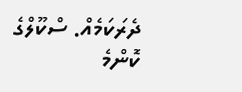ދެރަކަމެއް. ސްކޫލްގެ ކޮންމެ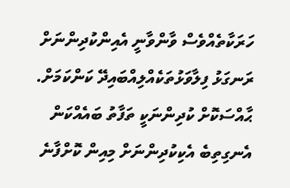ހަރަކާތެއްވެސް ވާންވާނީ އެއިންކުދިންނަށް ރަނގަޅު ފިލާވަޅުތަކެއްލިއްބައިދޭ ކަންކަމަށް. ޙާއްސަކޮށް ކުދިންނަކީ ތަފާތު ބައެއްކަން އެނގިތިބެ އެކިކުދިންނަށް މިއިން ކޮށްފާނެ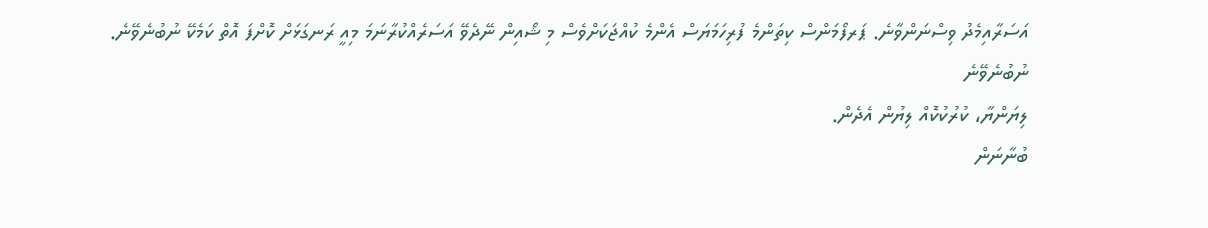އަސަރާއިމެދު ވިސްނަންވާނެ. ޕަރފޯމަންސް ކިތަންމެ ފުރިހަމަޔަސް އެންމެ ކުއްޖަކަށްވެސް މި ޝޯއިން ނޭދެވޭ އަސަރެއްކުރާނަމަ މިއީ ރަނގަޅަށް ކޮށްފަ އޮތް ކަމެކޭ ނުބުނެވޭނެ.
ނުބުނެވޭނެ
ލިޔަންޔާ، ކުރުކުކޮއް ލިޔުން އެދެން.
ބުނާނަން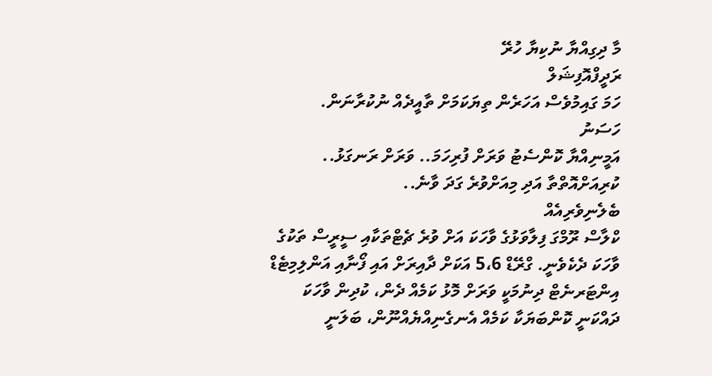މާ ދިގިއްޔާ ނުކިޔާ ހުރޭ
ރަދީފްއޮފިޝަލް
ހަމަ ގައިމުވެސް އަހަރެން ތިޔަކަމަށް ތާއީދެއް ނުކުރާނަން.
ހަސަނު
އަމީނިއްޔާ ކޮންސެޓު ވަރަށް ފުރިހަމަ.. ވަރަށް ރަނގަޅު.. ކުރިއަށްއޮތްތާ އަދި މިއަށްވުރެ ގަދަ ވާނެ..
ބެލެނިވެރިއެއް
ކްލާސް ރޫމްގަ ފިލާވަޅުގެ ވާހަކަ އަށް ވުރެ ޗެޓްތަކާއި ސީރީސް ތަކުގެ ވާހަކަ ދެކެވެނީ. ގްރޭޑް 5،6 އަކަށް ދާއިރަށް އައި ފޯނާއި އަންލިމިޓެޑް އިންޓަރނެޓް ދިނުމަކީ ވަރަށް މޮޅު ކަމެއް ދެން، ކުދިން ވާހަކަ ދައްކަނީ ކޮންބަޔަކާ ކަމެއް އެނގެނިއްޔެއްނޫން، ބަލަނީ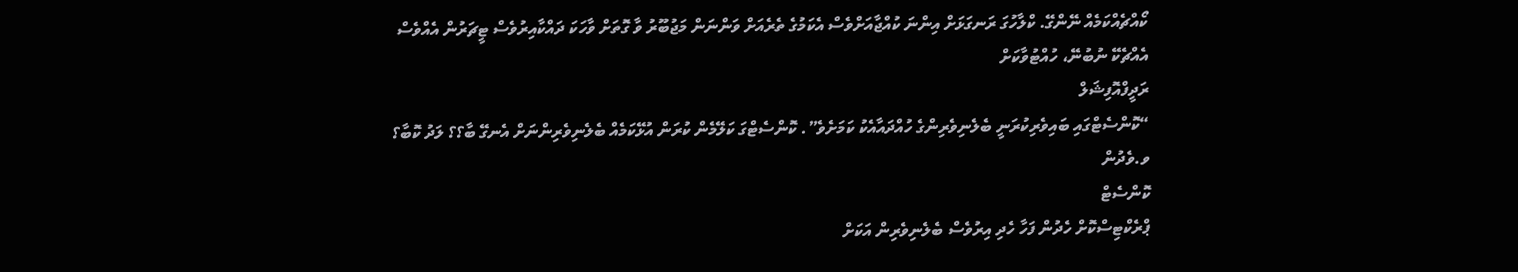ކޯއްޗެއްކަމެއް ނޭންގޭ. ކްލާހުގަ ރަނގަޅަށް އިންނަ ކުއްޖާއަށްވެސް އެކަމުގެ ތެރެއަށް ވަންނަން މަޖުބޫރު ވާ ގޮތަށް ވާހަކަ ދައްކާއިރުވެސް ޓީޗަރުން އެއްވެސް އެއްޗެކޭ ނުބުނޭ، ހުއްޓުވާކަށް
ރަދީފްއޮފިޝަލް
“ކޮންސެޓްގައި ބައިވެރިކުރަނީ ބެލެނިވެރިންގެ ހުއްދައާއެކު ކަމަށެވެ”. ކޮންސެޓްގަ ކަލޭމެން ކުރަން އުޅޭކަމެއް ބެލެނިވެރިންނަށް އެނގޭ ބާ؟؟ ލަދު ކޮބާ؟ ވ.ވެދުން
ކޮންސެޓް
ޕްރެކްޓިސްކޮށް ހެދުން ފަހާ ހެދި އިރުވެސް ބެލެނިވެރިން އަކަށް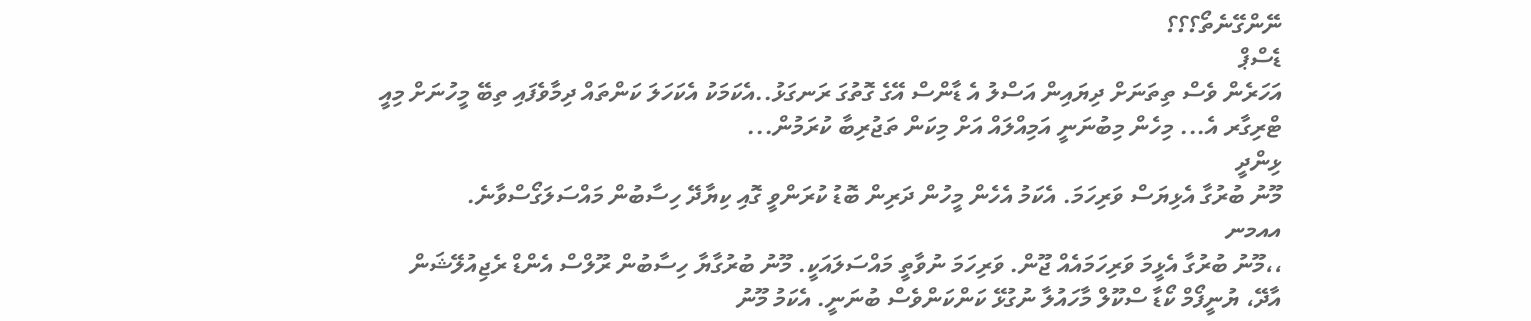ނޭންގޭނެތޯ؟؟؟
ޑެސްޕް
އަހަރެން ވެސް ތިތަނަށް ދިޔައިން އަސްލު އެ ޑާންސް އޭގެ ގޮތުގަ ރަނގަޅު..އެކަމަކު އެކަހަލަ ކަންތައް ދިމާވެފައި ތިބޭ މީހުނަށް މިއީ ޓްރިގާރ އެ... މިހެން މިބުނަނީ އަމިއްލައް އަށް މިކަން ތަޖުރިބާ ކުރަމުން...
ޅިންދީ
މޫނު ބުރުގާ އެޅިޔަސް ވަރިހަމަ. އެކަމު އެހެން މީހުން ދަރިން ބޮޑު ކުރަންވީ ގޮއި ކިޔާދޭ ހިސާބުން މައްސަލަގޯސްވާނެ.
އއމނ
،،މޫނު ބުރުގާ އެޅީމަ ވަރިހަމައެއް ޖޫން. ވަރިހަމަ ނުވާތީ މައްސަލައަކީ. މޫނު ބުރުގާޔާ ހިސާބުން ރޫލްސް އެންޑް ރެޖިއުލޭޝަން އާދޭ، ޔުނީފޯމް ކޯޑާ ސްކޫލް މާހައުލާ ނުގުޅޭ ކަންކަންވެސް ބުނަނީ. އެކަމު މޫނު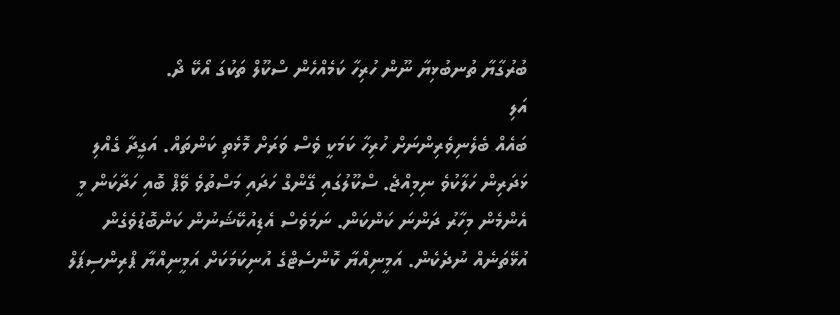ބުރުގާޔާ ތުނބުޅިޔާ ނޫން ހުރިހާ ކަމެއްހެން ސްކޫލް ތަކުގަ އޯކޭ ދޯ.
އަލި
ބައެއް ބެލެނިވެރިންނަށް ހުރިހާ ކަމަކީ ވެސް ވަރަށް މޮޅެތި ކަންތައް. އަގީދާ ގެއްލި ޅަދަރިން ހަލާކުވެ ނިމިއްޖެ. ސްކޫލުގައި ގޭންގް ހަދައި މަސްތުވެ ވޭޕް ބޮއި ހަދާކަން މީ އެންމެން މިހާރު ދަންނަ ކަންކަން. ނަމަވެސް އެޑިއުކޭޝަނުން ކަންބޮޑުވެގެން އުޅޭތަނެއް ނުދެކެން. އަމީނިއްޔާ ކޮންސެޓްގެ އުނިކަމަކަށް އަމީނިއްޔާ ޕްރިންސިޕަލް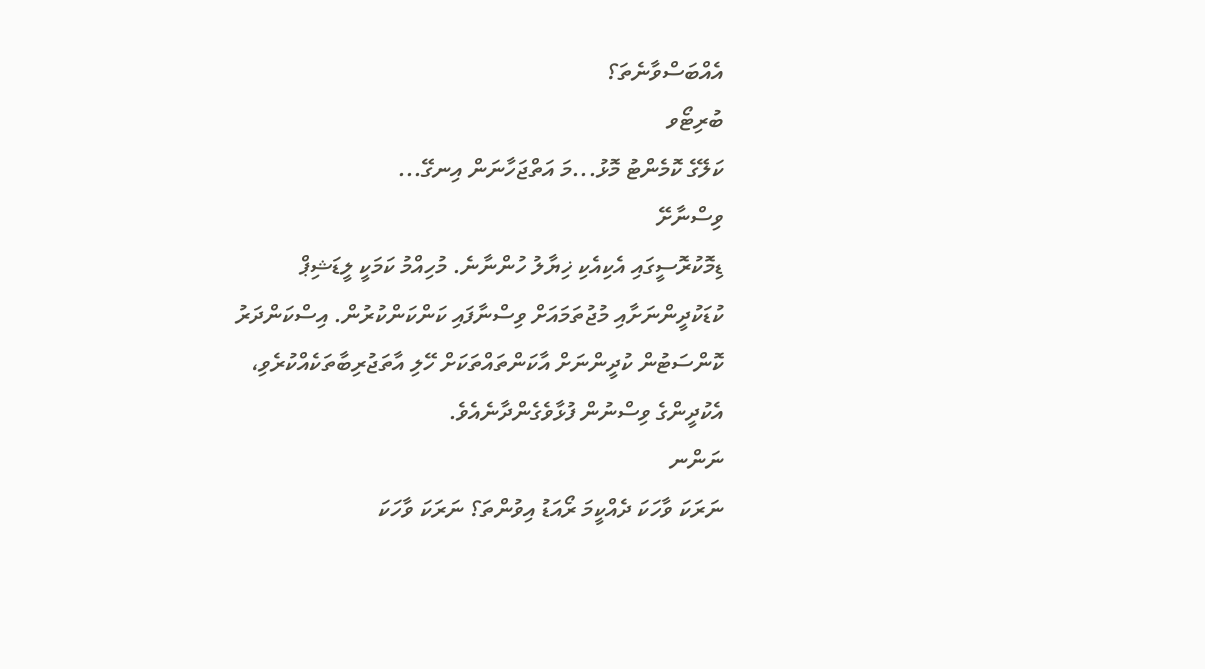އެއްބަސްވާނެތަ؟
ބުރިޓޯވ
ކަލޭގެ ކޮމެންޓު މޮޅު...މަ އަތްޖަހާނަން އިނގޭ...
ވިސްނާށޭ
ޑިމޮކުރޮސީގައި އެކިއެކި ޚިޔާލު ހުންނާނެ. މުހިއްމު ކަމަކީ ލީޑަޝިޕް ކުޑަކުދީންނަށާއި މުޖުތަމައަށް ވިސްނާފައި ކަންކަންކުރުން. އިސްކަންދަރު ކޮންސަޓުން ކުދީންނަށް އާކަންތައްތަކަށް ހޭލި އާތަޖުރިބާތަކެއްކުރެވި، އެކުދީންގެ ވިސްނުން ފުޅާވެގެންދާނެއެވެ.
ނަންނ
ނަރަކަ ވާހަކަ ދެއްކީމަ ރޯއަޑު އިވުންތަ؟ ނަރަކަ ވާހަކަ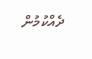ދެއްކުމުން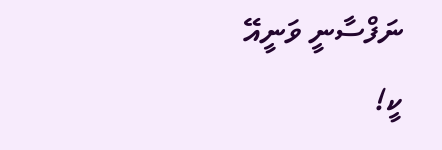ނަފްސާނީ ވަނީއޭ ކީ!